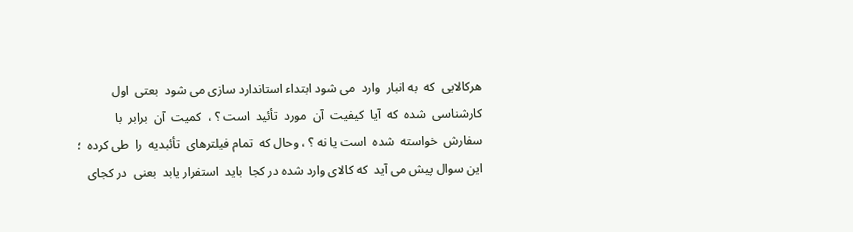هرکالایی  که  به انبار  وارد  می شود ابتداء استاندارد سازی می شود  بعتی  اول  کارشناسی  شده  که  آیا  کیفیت  آن  مورد  تأئید  است ؟ ،  کمیت  آن  برابر  با  سفارش  خواسته  شده  است یا نه ؟ ، وحال که  تمام فیلترهای  تأئبدیه  را  طی کرده  ؛  این سوال پیش می آید  که کالای وارد شده در کجا  باید  استفرار یابد  بعنی  در کجای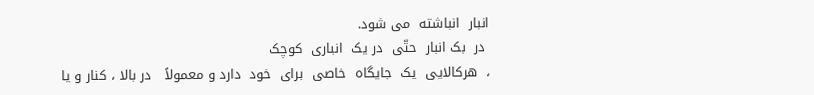انبار  انباشته  می شود.
 در  بک انبار  حتّی  در یک  انباری  کوچک
،  هرکالایی  یک  جایگاه  خاصی  برای  خود  دارد و معمولاً   در بالا ، کنار و یا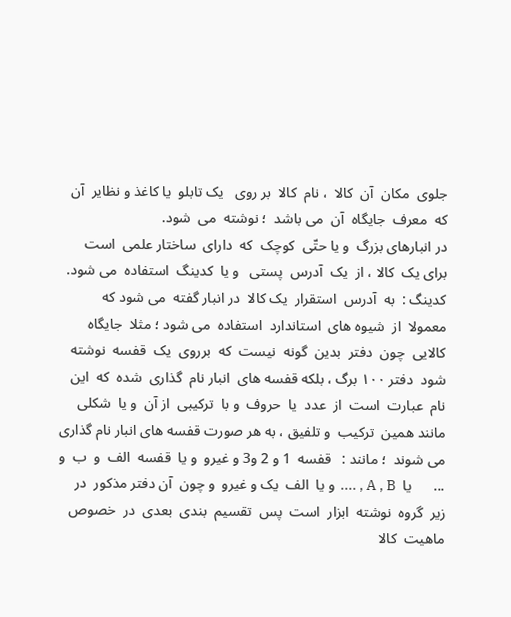جلوی  مکان  آن  کالا  ، نام  کالا  بر روی   یک تابلو  یا کاغذ و نظایر  آن که  معرف  جایگاه  آن  می باشد  ؛ نوشته  می  شود.
در انبارهای بزرگ  و یا حتّی  کوچک  که  دارای  ساختار علمی  است   برای یک  کالا ، از  یک  آدرس  پستی   و یا  کدینگ  استفاده  می شود.
کدینگ :  به  آدرس  استقرار  یک کالا  در انبار گفته  می شود که  معمولا  از  شیوه های  استاندارد  استفاده  می شود ؛ مثلا  جایگاه  کالایی  چون  دفتر  بدین  گونه  نیست  که  برروی  یک  قفسه  نوشته  شود  دفتر ۱۰۰ برگ ، بلکه قفسه های  انبار نام  گذاری  شده  که  این  نام  عبارت  است  از  عدد  یا  حروف  و با  ترکیبی  از آن  و یا  شکلی مانند همین  ترکیب  و تلفیق ، به هر صورت قفسه های انبار نام گذاری می شوند  ؛ مانند :   قفسه  1 و 2 و3 و غیرو  و یا  قفسه  الف  و  ب  و ...      یا  A , B , ....  و یا  الف  یک و غیرو  و چون  آن دفتر مذکور  در زیر  گروه  نوشته  ابزار  است  پس  تقسیم  بندی  بعدی  در  خصوص  ماهیت  کالا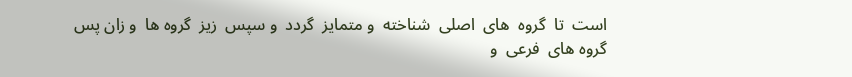است  تا  گروه  های  اصلی  شناخته  و متمایز  گردد  و سپس  زیز  گروه ها  و زان پس  گروه های  فرعی  و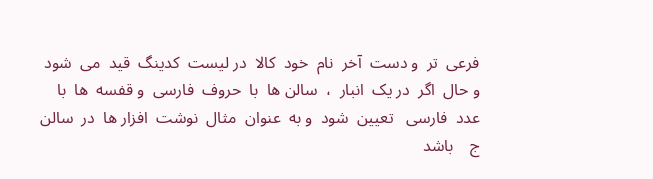فرعی  تر  و دست  آخر  نام  خود  کالا  در لیست  کدینگ  قید  می  شود  و حال  اگر  در یک  انبار  ،  سالن ها  با  حروف  فارسی  و قفسه  ها  با عدد  فارسی   تعیین  شود  و به  عنوان  مثال  نوشت  افزار ها  در  سالن   ج    باشد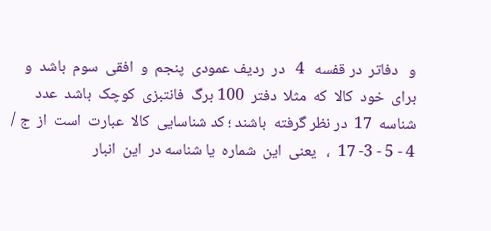و   دفاتر  در قفسه   4   در  ردیف عمودی  پنجم  و  افقی  سوم  باشد  و برای  خود  کالا  که  مثلا  دفتر  100 برگ  فانتبزی  کوچک  باشد  عدد  شناسه  17  در نظر گرفته  باشند ؛ کد شناسایی  کالا  عبارت  است  از  ج / 4 - 5 - 3- 17  ،   یعنی  این  شماره  یا شناسه در  این  انبار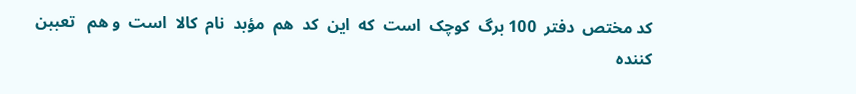کد مختص  دفتر  100 برگ  کوچک  است  که  این  کد  هم  مؤبد  نام  کالا  است  و هم   تعببن  کننده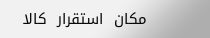مکان  استقرار  کالا